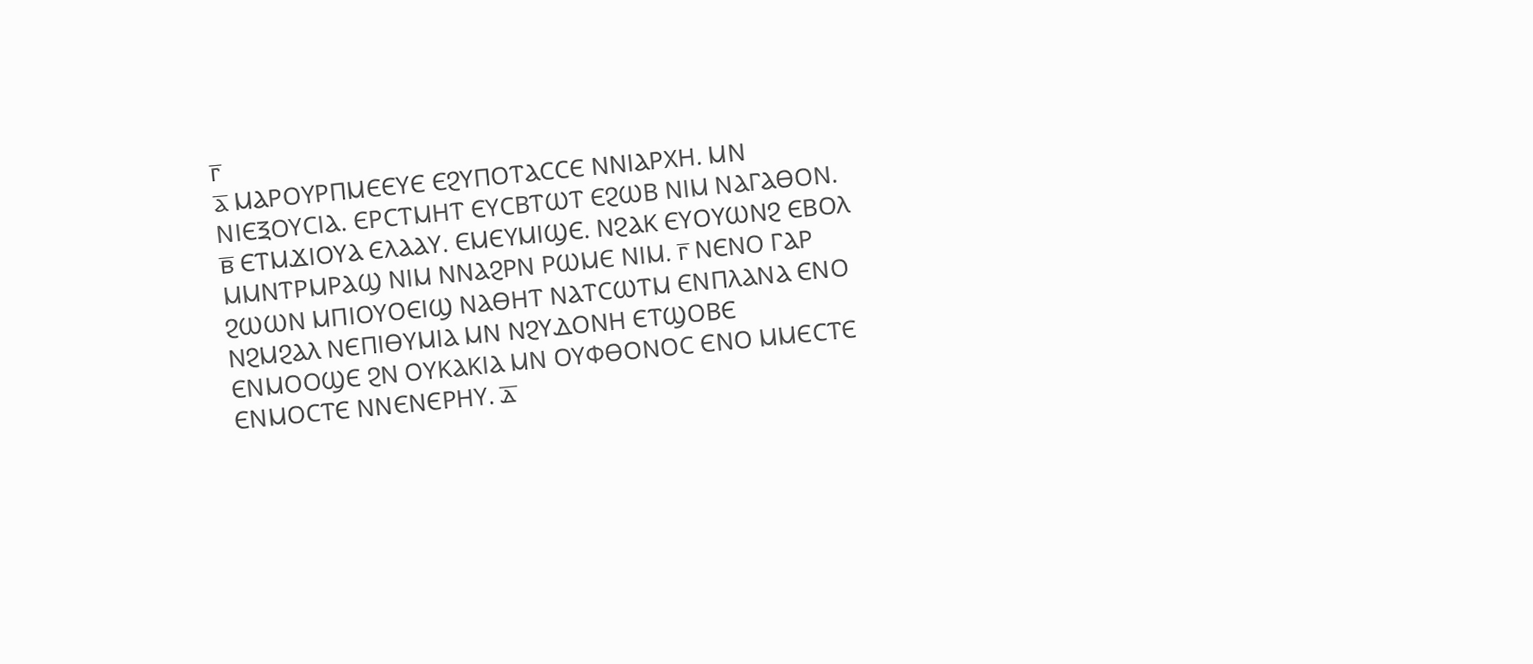ⲅ̅
ⲁ̅ ⲘⲀⲢⲞⲨⲢⲠⲘⲈⲈⲨⲈ ⲈϨⲨⲠⲞⲦⲀⲤⲤⲈ ⲚⲚⲒⲀⲢⲬⲎ. ⲘⲚ ⲚⲒⲈⲜⲞⲨⲤⲒⲀ. ⲈⲢⲤⲦⲘⲎⲦ ⲈⲨⲤⲂⲦⲰⲦ ⲈϨⲰⲂ ⲚⲒⲘ ⲚⲀⲄⲀⲐⲞⲚ. ⲃ̅ ⲈⲦⲘϪⲒⲞⲨⲀ ⲈⲖⲀⲀⲨ. ⲈⲘⲈⲨⲘⲒϢⲈ. ⲚϨⲀⲔ ⲈⲨⲞⲨⲰⲚϨ ⲈⲂⲞⲖ ⲘⲘⲚⲦⲢⲘⲢⲀϢ ⲚⲒⲘ ⲚⲚⲀϨⲢⲚ ⲢⲰⲘⲈ ⲚⲒⲘ. ⲅ̅ ⲚⲈⲚⲞ ⲄⲀⲢ ϨⲰⲰⲚ ⲘⲠⲒⲞⲨⲞⲈⲒϢ ⲚⲀⲐⲎⲦ ⲚⲀⲦⲤⲰⲦⲘ ⲈⲚⲠⲖⲀⲚⲀ ⲈⲚⲞ ⲚϨⲘϨⲀⲖ ⲚⲈⲠⲒⲐⲨⲘⲒⲀ ⲘⲚ ⲚϨⲨⲆⲞⲚⲎ ⲈⲦϢⲞⲂⲈ ⲈⲚⲘⲞⲞϢⲈ ϨⲚ ⲞⲨⲔⲀⲔⲒⲀ ⲘⲚ ⲞⲨⲪⲐⲞⲚⲞⲤ ⲈⲚⲞ ⲘⲘⲈⲤⲦⲈ ⲈⲚⲘⲞⲤⲦⲈ ⲚⲚⲈⲚⲈⲢⲎⲨ. ⲇ̅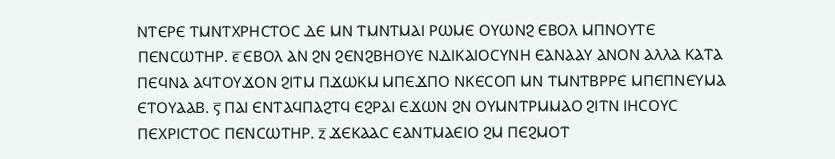ⲚⲦⲈⲢⲈ ⲦⲘⲚⲦⲬⲢⲎⲤⲦⲞⲤ ⲆⲈ ⲘⲚ ⲦⲘⲚⲦⲘⲀⲒ ⲢⲰⲘⲈ ⲞⲨⲰⲚϨ ⲈⲂⲞⲖ ⲘⲠⲚⲞⲨⲦⲈ ⲠⲈⲚⲤⲰⲦⲎⲢ. ⲉ̅ ⲈⲂⲞⲖ ⲀⲚ ϨⲚ ϨⲈⲚϨⲂⲎⲞⲨⲈ ⲚⲆⲒⲔⲀⲒⲞⲤⲨⲚⲎ ⲈⲀⲚⲀⲀⲨ ⲀⲚⲞⲚ ⲀⲖⲖⲀ ⲔⲀⲦⲀ ⲠⲈϤⲚⲀ ⲀϤⲦⲞⲨϪⲞⲚ ϨⲒⲦⲘ ⲠϪⲰⲔⲘ ⲘⲠⲈϪⲠⲞ ⲚⲔⲈⲤⲞⲠ ⲘⲚ ⲦⲘⲚⲦⲂⲢⲢⲈ ⲘⲠⲈⲠⲚⲈⲨⲘⲀ ⲈⲦⲞⲨⲀⲀⲂ. ⲋ̅ ⲠⲀⲒ ⲈⲚⲦⲀϤⲠⲀϨⲦϤ ⲈϨⲢⲀⲒ ⲈϪⲰⲚ ϨⲚ ⲞⲨⲘⲚⲦⲢⲘⲘⲀⲞ ϨⲒⲦⲚ ⲒⲎⲤⲞⲨⲤ ⲠⲈⲬⲢⲒⲤⲦⲞⲤ ⲠⲈⲚⲤⲰⲦⲎⲢ. ⲍ̅ ϪⲈⲔⲀⲀⲤ ⲈⲀⲚⲦⲘⲀⲈⲒⲞ ϨⲘ ⲠⲈϨⲘⲞⲦ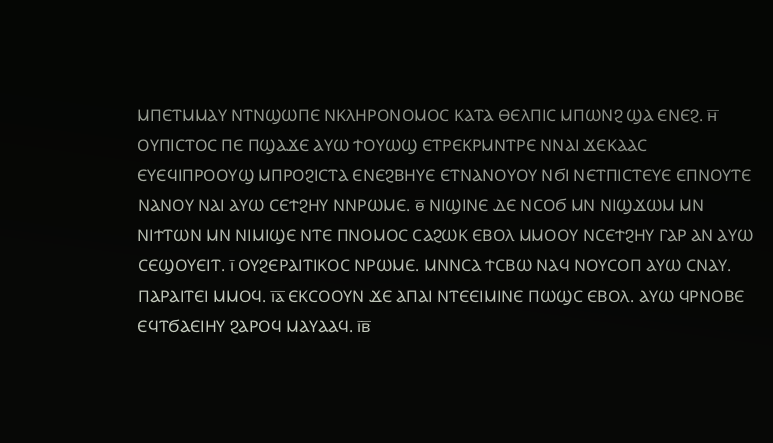ⲘⲠⲈⲦⲘⲘⲀⲨ ⲚⲦⲚϢⲰⲠⲈ ⲚⲔⲖⲎⲢⲞⲚⲞⲘⲞⲤ ⲔⲀⲦⲀ ⲐⲈⲖⲠⲒⲤ ⲘⲠⲰⲚϨ ϢⲀ ⲈⲚⲈϨ. ⲏ̅ ⲞⲨⲠⲒⲤⲦⲞⲤ ⲠⲈ ⲠϢⲀϪⲈ ⲀⲨⲰ ϮⲞⲨⲰϢ ⲈⲦⲢⲈⲔⲢⲘⲚⲦⲢⲈ ⲚⲚⲀⲒ ϪⲈⲔⲀⲀⲤ ⲈⲨⲈϤⲒⲠⲢⲞⲞⲨϢ ⲘⲠⲢⲞϨⲒⲤⲦⲀ ⲈⲚⲈϨⲂⲎⲨⲈ ⲈⲦⲚⲀⲚⲞⲨⲞⲨ ⲚϬⲒ ⲚⲈⲦⲠⲒⲤⲦⲈⲨⲈ ⲈⲠⲚⲞⲨⲦⲈ ⲚⲀⲚⲞⲨ ⲚⲀⲒ ⲀⲨⲰ ⲤⲈϮϨⲎⲨ ⲚⲚⲢⲰⲘⲈ. ⲑ̅ ⲚⲒϢⲒⲚⲈ ⲆⲈ ⲚⲤⲞϬ ⲘⲚ ⲚⲒϢϪⲰⲘ ⲘⲚ ⲚⲒϮⲦⲰⲚ ⲘⲚ ⲚⲒⲘⲒϢⲈ ⲚⲦⲈ ⲠⲚⲞⲘⲞⲤ ⲤⲀϨⲰⲔ ⲈⲂⲞⲖ ⲘⲘⲞⲞⲨ ⲚⲤⲈϮϨⲎⲨ ⲄⲀⲢ ⲀⲚ ⲀⲨⲰ ⲤⲈϢⲞⲨⲈⲒⲦ. ⲓ̅ ⲞⲨϨⲈⲢⲀⲒⲦⲒⲔⲞⲤ ⲚⲢⲰⲘⲈ. ⲘⲚⲚⲤⲀ ϮⲤⲂⲰ ⲚⲀϤ ⲚⲞⲨⲤⲞⲠ ⲀⲨⲰ ⲤⲚⲀⲨ. ⲠⲀⲢⲀⲒⲦⲈⲒ ⲘⲘⲞϤ. ⲓ̅ⲁ̅ ⲈⲔⲤⲞⲞⲨⲚ ϪⲈ ⲀⲠⲀⲒ ⲚⲦⲈⲈⲒⲘⲒⲚⲈ ⲠⲰϢⲤ ⲈⲂⲞⲖ. ⲀⲨⲰ ϤⲢⲚⲞⲂⲈ ⲈϤⲦϬⲀⲈⲒⲎⲨ ϨⲀⲢⲞϤ ⲘⲀⲨⲀⲀϤ. ⲓ̅ⲃ̅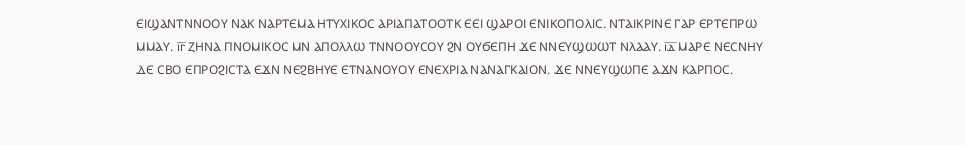ⲈⲒϢⲀⲚⲦⲚⲚⲞⲞⲨ ⲚⲀⲔ ⲚⲀⲢⲦⲈⲘⲀ ⲎⲦⲨⲬⲒⲔⲞⲤ ⲀⲢⲒⲀⲠⲀⲦⲞⲞⲦⲔ ⲈⲈⲒ ϢⲀⲢⲞⲒ ⲈⲚⲒⲔⲞⲠⲞⲖⲒⲤ. ⲚⲦⲀⲒⲔⲢⲒⲚⲈ ⲄⲀⲢ ⲈⲢⲦⲈⲠⲢⲰ ⲘⲘⲀⲨ. ⲓ̅ⲅ̅ ⲌⲎⲚⲀ ⲠⲚⲞⲘⲒⲔⲞⲤ ⲘⲚ ⲀⲠⲞⲖⲖⲰ ⲦⲚⲚⲞⲞⲨⲤⲞⲨ ϨⲚ ⲞⲨϬⲈⲠⲎ ϪⲈ ⲚⲚⲈⲨϢⲰⲰⲦ ⲚⲖⲀⲀⲨ. ⲓ̅ⲇ̅ ⲘⲀⲢⲈ ⲚⲈⲤⲚⲎⲨ ⲆⲈ ⲤⲂⲞ ⲈⲠⲢⲞϨⲒⲤⲦⲀ ⲈϪⲚ ⲚⲈϨⲂⲎⲨⲈ ⲈⲦⲚⲀⲚⲞⲨⲞⲨ ⲈⲚⲈⲬⲢⲒⲀ ⲚⲀⲚⲀⲄⲔⲀⲒⲞⲚ. ϪⲈ ⲚⲚⲈⲨϢⲰⲠⲈ ⲀϪⲚ ⲔⲀⲢⲠⲞⲤ.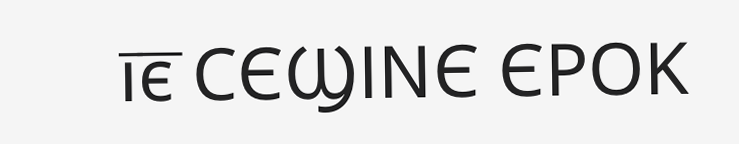ⲓ̅ⲉ̅ ⲤⲈϢⲒⲚⲈ ⲈⲢⲞⲔ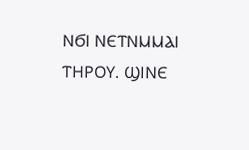ⲚϬⲒ ⲚⲈⲦⲚⲘⲘⲀⲒ ⲦⲎⲢⲞⲨ. ϢⲒⲚⲈ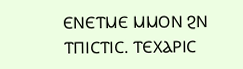ⲈⲚⲈⲦⲘⲈ ⲘⲘⲞⲚ ϨⲚ ⲦⲠⲒⲤⲦⲒⲤ. ⲦⲈⲬⲀⲢⲒⲤ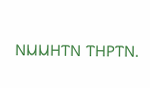ⲚⲘⲘⲎⲦⲚ ⲦⲎⲢⲦⲚ.